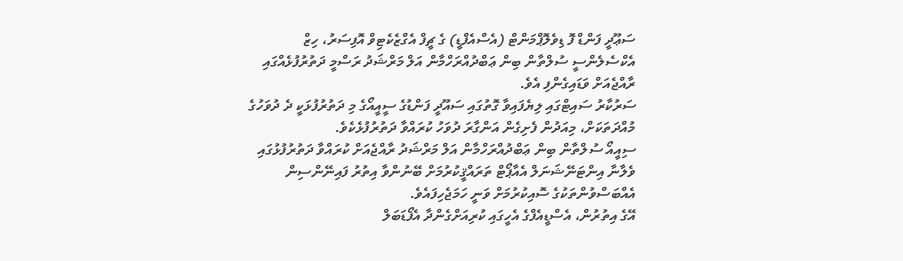ސަޢޫދީ ފަންޑް ފޮ ޑިވެލޮޕްމަންޓް (އެސްއެފްޑީ) ގެ ޗީފް އެގްޒެކެޓިވް އޮފިސަރު، ހިޒް އެކްސެލެންސީ ސުލްތާން ބިން ޢަބްދުއްރަހްމާން އަލް މަރްޝަދު ރަސްމީ ދަތުރުފުޅެއްގައި ރާއްޖެއަށް ވަޑައިގެންފި އެވެ.
ސަރުކާރު ސައިޓްގައި ލިޔެފައިވާ ގޮތުގައި ސައޫދީ ފަންޑުގެ ސީއީއޯގެ މި ދަތުރުފުޅަކީ ދެ ދުވަހުގެ މުއްދަތަކަށް، މިއަދުން ފެށިގެން އަންގާރަ ދުވަހު ކުރައްވާ ދަތުރުފުޅެކެވެ.
ސިއީއޯ ސުލްތާން ބިން ޢަބްދުއްރަހްމާން އަލް މަރްޝަދު ރާއްޖެއަށް ކުރައްވާ ދަތުރުފުޅުގައި ވެލާނާ އިންޓަނޭޝަނަލް އެއާޕޯޓް ތަރައްޤީކުރުމަށް ބޭނުންވާ އިތުރު ފައިނޭންސިން އެއްބަސްވުންތަކުގެ ސޮއިކުރުމަށް ވަނީ ހަމަޖެހިފައެވެ.
އޭގެ އިތުރުން، އެސްޑީއެފްގެ އެހީގައި ކުރިއަށްގެންދާ އެފޯޑަބަލް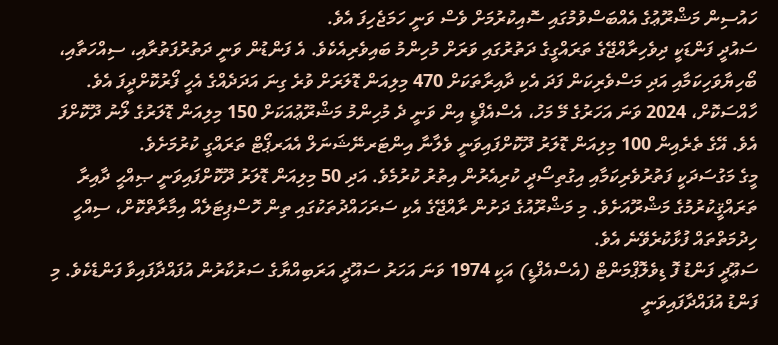ހައުސިން މަޝްރޫޢުގެ އެއްބަސްވުމުގައި ސޮއިކުރުމަށް ވެސް ވަނީ ހަމަޖެހިފަ އެވެ.
ސައުދީ ފަންޑަކީ ދިވެހިރާއްޖޭގެ ތަރައްގީގެ ދަތުރުގައި ވަރަށް މުހިންމު ބައިވެރިއެކެވެ. އެ ފަންޑުން ވަނީ ދަތުރުފަތުރާއި، ސިއްހަތާއި، ބޯހިޔާވަހިކަމާއި އަދި މަސްވެރިކަން ފަދަ އެކި ދާއިރާތަކަށް 470 މިލިއަން ޑޮލަރަށް ވުރެ ގިނަ އަދަދެއްގެ އެހީ ފޯރުކޮށްދީފަ އެވެ.
ހާއްސަކޮށް، 2024 ވަނަ އަހަރުގެ މޭ މަހު، އެސްއެފްޑީ އިން ވަނީ ދެ މުހިންމު މަޝްރޫޢުއަކަށް 150 މިލިއަން ޑޮލަރުގެ ލޯނު ދޫކޮށްފަ އެވެ. އޭގެ ތެރެއިން 100 މިލިއަން ޑޮލަރު ދޫކޮށްފައިވަނީ ވެލާނާ އިންޓަރނޭޝަނަލް އެއަރޕޯޓް ތަރައްގީ ކުރުމަށެވެ.
މީގެ މަގުސަދަކީ ފަތުރުވެރިކަމާއި އިގުތިސޯދީ ކުރިއެރުން އިތުރު ކުރުމެވެ. އަދި 50 މިލިއަން ޑޮލަރު ދޫކޮށްފައިވަނީ ޞިއްޙީ ދާއިރާ ތަރައްޤީކުރުމުގެ މަޝްރޫއަށެވެ. މި މަޝްރޫއުގެ ދަށުން ރާއްޖޭގެ އެކި ސަރަހައްދުތަކުގައި ތިން ހޮސްޕިޓަލެއް އިމާރާތްކޮށް، ސިއްހީ ހިދުމަތްތައް ފުޅާކުރެވޭނެ އެވެ.
ސަޢޫދީ ފަންޑު ފޮ ޑިވެލޮޕްމަންޓް (އެސްއެފްޑީ) އަކީ 1974 ވަނަ އަހަރު ސައޫދީ އަރަބިއްޔާގެ ސަރުކާރުން އުފައްދާފައިވާ ފަންޑެކެވެ. މި ފަންޑު އުފައްދާފައިވަނީ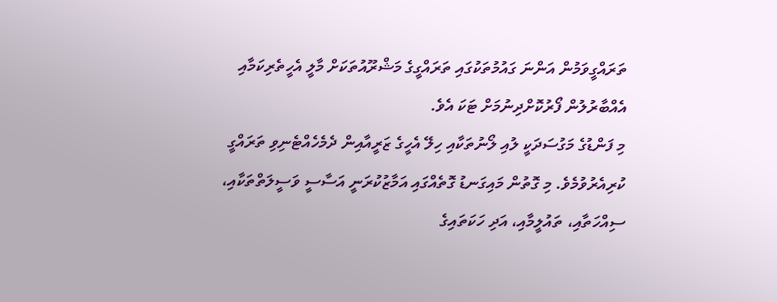ތަރައްގީވަމުން އަންނަ ގައުމުތަކުގައި ތަރައްގީގެ މަޝްރޫއުތަކަށް މާލީ އެހީތެރިކަމާއި އެއްބާރުލުން ފޯރުކޮށްދިނުމަށް ޓަކަ އެވެ.
މި ފަންޑުގެ މަގުސަދަކީ ލުއި ލޯނުތަކާއި ހިލޭ އެހީގެ ޒަރީއާއިން ދެމެހެއްޓެނިވި ތަރައްގީ ކުރިއެރުވުމެވެ. މި ގޮތުން މައިގަނޑު ގޮތެއްގައި އަމާޒުކުރަނީ އަސާސީ ވަސީލަތްތަކާއި، ސިއްހަތާއި، ތައުލީމާއި، އަދި ހަކަތައިގެ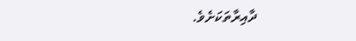ދާއިރާތަކަށެވެ.